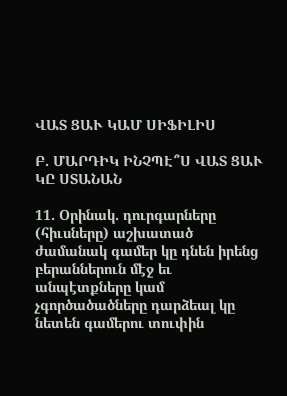ՎԱՏ ՑԱՒ ԿԱՄ ՍԻՖԻԼԻՍ

Բ. ՄԱՐԴԻԿ ԻՆՉՊԷ՞Ս ՎԱՏ ՑԱՒ ԿԸ ՍՏԱՆԱՆ

11. Օրինակ. դուրգարները (հիւսները) աշխատած ժամանակ գամեր կը դնեն իրենց բերաններուն մէջ եւ անպէտքները կամ չգործածածները դարձեալ կը նետեն գամերու տուփին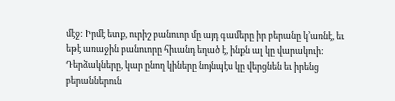մէջ: Իրմէ ետք, ուրիշ բանուոր մը այդ գամերը իր բերանը կ՚առնէ, եւ եթէ առաջին բանուորը հիւանդ եղած է, ինքն ալ կը վարակուի: Դերձակները, կար ընող կիները նոյնպէս կը վերցնեն եւ իրենց բերաններուն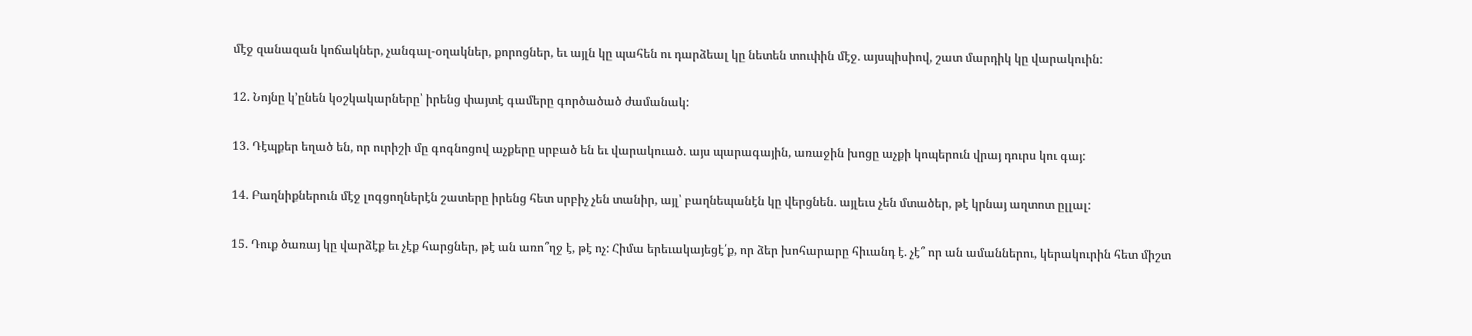մէջ զանազան կոճակներ, չանգալ-օղակներ, քորոցներ, եւ այլն կը պահեն ու դարձեալ կը նետեն տուփին մէջ. այսպիսիով, շատ մարդիկ կը վարակուին:

12. Նոյնը կ՚ընեն կօշկակարները՝ իրենց փայտէ գամերը գործածած ժամանակ:

13. Դէպքեր եղած են, որ ուրիշի մը գոգնոցով աչքերը սրբած են եւ վարակուած. այս պարագային, առաջին խոցը աչքի կոպերուն վրայ դուրս կու գայ:

14. Բաղնիքներուն մէջ լոգցողներէն շատերը իրենց հետ սրբիչ չեն տանիր, այլ՝ բաղնեպանէն կը վերցնեն. այլեւս չեն մտածեր, թէ կրնայ աղտոտ ըլլալ:

15. Դուք ծառայ կը վարձէք եւ չէք հարցներ, թէ ան առո՞ղջ է, թէ ոչ: Հիմա երեւակայեցէ՛ք, որ ձեր խոհարարը հիւանդ է. չէ՞ որ ան ամաններու, կերակուրին հետ միշտ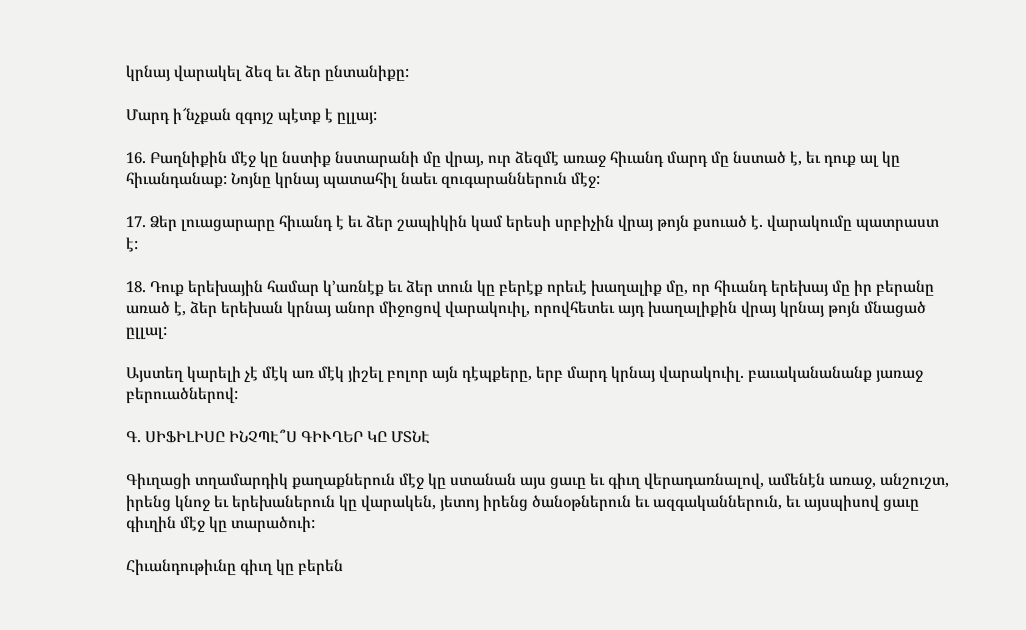կրնայ վարակել ձեզ եւ ձեր ընտանիքը:

Մարդ ի՜նչքան զգոյշ պէտք է ըլլայ:

16. Բաղնիքին մէջ կը նստիք նստարանի մը վրայ, ուր ձեզմէ առաջ հիւանդ մարդ մը նստած է, եւ դուք ալ կը հիւանդանաք: Նոյնը կրնայ պատահիլ նաեւ զուգարաններուն մէջ:

17. Ձեր լուացարարը հիւանդ է եւ ձեր շապիկին կամ երեսի սրբիչին վրայ թոյն քսուած է. վարակումը պատրաստ է:

18. Դուք երեխային համար կ՚առնէք եւ ձեր տուն կը բերէք որեւէ խաղալիք մը, որ հիւանդ երեխայ մը իր բերանը առած է, ձեր երեխան կրնայ անոր միջոցով վարակուիլ, որովհետեւ այդ խաղալիքին վրայ կրնայ թոյն մնացած ըլլալ:

Այստեղ կարելի չէ մէկ առ մէկ յիշել բոլոր այն դէպքերը, երբ մարդ կրնայ վարակուիլ. բաւականանանք յառաջ բերուածներով:

Գ. ՍԻՖԻԼԻՍԸ ԻՆՉՊԷ՞Ս ԳԻՒՂԵՐ ԿԸ ՄՏՆԷ

Գիւղացի տղամարդիկ քաղաքներուն մէջ կը ստանան այս ցաւը եւ գիւղ վերադառնալով, ամենէն առաջ, անշուշտ, իրենց կնոջ եւ երեխաներուն կը վարակեն, յետոյ իրենց ծանօթներուն եւ ազգականներուն, եւ այսպիսով ցաւը գիւղին մէջ կը տարածուի:

Հիւանդութիւնը գիւղ կը բերեն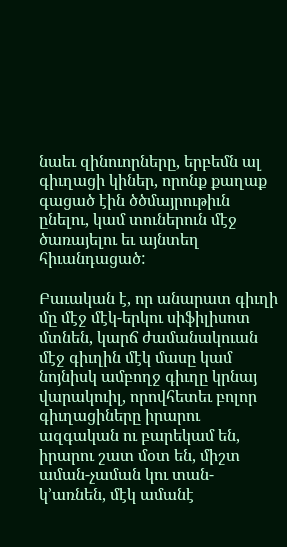նաեւ զինուորները, երբեմն ալ գիւղացի կիներ, որոնք քաղաք գացած էին ծծմայրութիւն ընելու, կամ տուներուն մէջ ծառայելու եւ այնտեղ հիւանդացած:

Բաւական է, որ անարատ գիւղի մը մէջ մէկ-երկու սիֆիլիսոտ մտնեն, կարճ ժամանակուան մէջ գիւղին մէկ մասը կամ նոյնիսկ ամբողջ գիւղը կրնայ վարակուիլ, որովհետեւ բոլոր գիւղացիները իրարու ազգական ու բարեկամ են, իրարու շատ մօտ են, միշտ աման-չաման կու տան-կ՚առնեն, մէկ ամանէ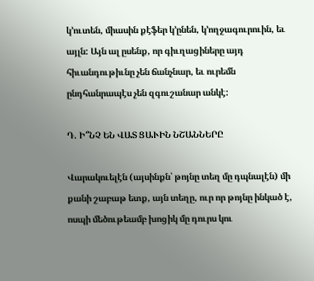կ՚ուտեն, միասին քէֆեր կ՚ընեն, կ՚ողջագուրուին, եւ այլն: Այն ալ ըսենք, որ գիւղացիները այդ հիւանդութիւնը չեն ճանչնար, եւ ուրեմն ընդհանրապէս չեն զգուշանար անկէ:

Դ. Ի՞ՆՉ ԵՆ ՎԱՏ ՑԱՒԻՆ ՆՇԱՆՆԵՐԸ

Վարակուելէն (այսինքն՝ թոյնը տեղ մը դպնալէն) մի քանի շաբաթ ետք, այն տեղը, ուր որ թոյնը ինկած է, ոսպի մեծութեամբ խոցիկ մը դուրս կու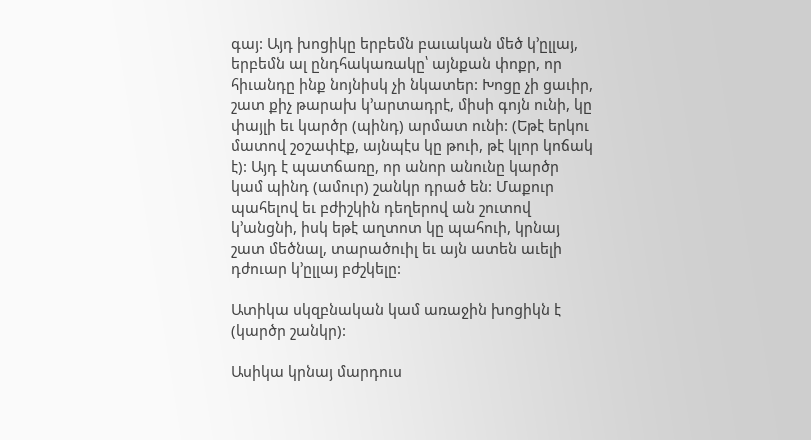գայ: Այդ խոցիկը երբեմն բաւական մեծ կ՚ըլլայ, երբեմն ալ ընդհակառակը՝ այնքան փոքր, որ հիւանդը ինք նոյնիսկ չի նկատեր: Խոցը չի ցաւիր, շատ քիչ թարախ կ՚արտադրէ, միսի գոյն ունի, կը փայլի եւ կարծր (պինդ) արմատ ունի: (Եթէ երկու մատով շօշափէք, այնպէս կը թուի, թէ կլոր կոճակ է): Այդ է պատճառը, որ անոր անունը կարծր կամ պինդ (ամուր) շանկր դրած են: Մաքուր պահելով եւ բժիշկին դեղերով ան շուտով կ՚անցնի, իսկ եթէ աղտոտ կը պահուի, կրնայ շատ մեծնալ, տարածուիլ եւ այն ատեն աւելի դժուար կ՚ըլլայ բժշկելը:

Ատիկա սկզբնական կամ առաջին խոցիկն է (կարծր շանկր):

Ասիկա կրնայ մարդուս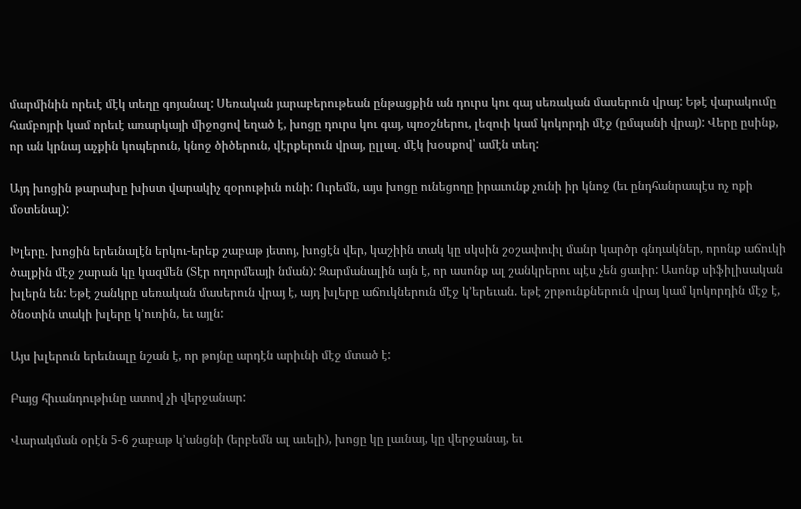մարմինին որեւէ մէկ տեղը գոյանալ: Սեռական յարաբերութեան ընթացքին ան դուրս կու գայ սեռական մասերուն վրայ: Եթէ վարակումը համբոյրի կամ որեւէ առարկայի միջոցով եղած է, խոցը դուրս կու գայ, պռօշներու, լեզուի կամ կոկորդի մէջ (ըմպանի վրայ): Վերը ըսինք, որ ան կրնայ աչքին կոպերուն, կնոջ ծիծերուն, վէրքերուն վրայ, ըլլալ. մէկ խօսքով՝ ամէն տեղ:

Այդ խոցին թարախը խիստ վարակիչ զօրութիւն ունի: Ուրեմն, այս խոցը ունեցողը իրաւունք չունի իր կնոջ (եւ ընդհանրապէս ոչ ոքի մօտենալ):

Խլերը. խոցին երեւնալէն երկու-երեք շաբաթ յետոյ, խոցէն վեր, կաշիին տակ կը սկսին շօշափուիլ մանր կարծր գնդակներ, որոնք աճուկի ծալքին մէջ շարան կը կազմեն (Տէր ողորմեայի նման): Զարմանալին այն է, որ ասոնք ալ շանկրերու պէս չեն ցաւիր: Ասոնք սիֆիլիսական խլերն են: Եթէ շանկրը սեռական մասերուն վրայ է, այդ խլերը աճուկներուն մէջ կ՚երեւան. եթէ շրթունքներուն վրայ կամ կոկորդին մէջ է, ծնօտին տակի խլերը կ՚ուռին, եւ այլն:

Այս խլերուն երեւնալը նշան է, որ թոյնը արդէն արիւնի մէջ մտած է:

Բայց հիւանդութիւնը ատով չի վերջանար:

Վարակման օրէն 5-6 շաբաթ կ՚անցնի (երբեմն ալ աւելի), խոցը կը լաւնայ, կը վերջանայ, եւ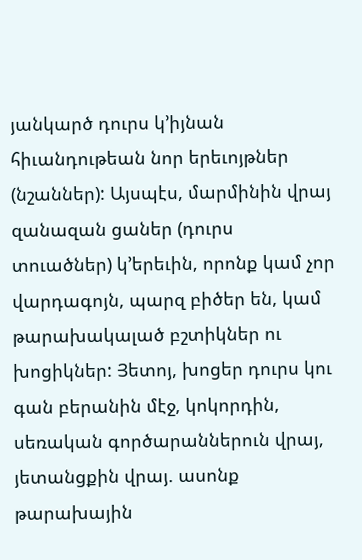յանկարծ դուրս կ՚իյնան հիւանդութեան նոր երեւոյթներ (նշաններ): Այսպէս, մարմինին վրայ զանազան ցաներ (դուրս տուածներ) կ՚երեւին, որոնք կամ չոր վարդագոյն, պարզ բիծեր են, կամ թարախակալած բշտիկներ ու խոցիկներ: Յետոյ, խոցեր դուրս կու գան բերանին մէջ, կոկորդին, սեռական գործարաններուն վրայ, յետանցքին վրայ. ասոնք թարախային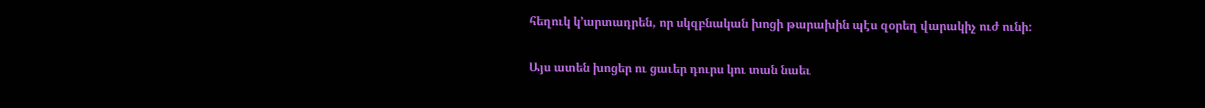հեղուկ կ՚արտադրեն, որ սկզբնական խոցի թարախին պէս զօրեղ վարակիչ ուժ ունի:

Այս ատեն խոցեր ու ցաւեր դուրս կու տան նաեւ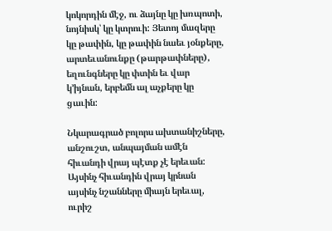կոկորդին մէջ, ու ձայնը կը խռպոտի, նոյնիսկ՝ կը կտրուի: Յետոյ մազերը կը թափին, կը թափին նաեւ յօնքերը, արտեւանունքը (թարթափները), եղունգները կը փտին եւ վար կ՚իյնան, երբեմն ալ աչքերը կը ցաւին:

Նկարագրած բոլորս ախտանիշները, անշուշտ, անպայման ամէն հիւանդի վրայ պէտք չէ երեւան: Այսինչ հիւանդին վրայ կրնան այսինչ նշանները միայն երեւալ, ուրիշ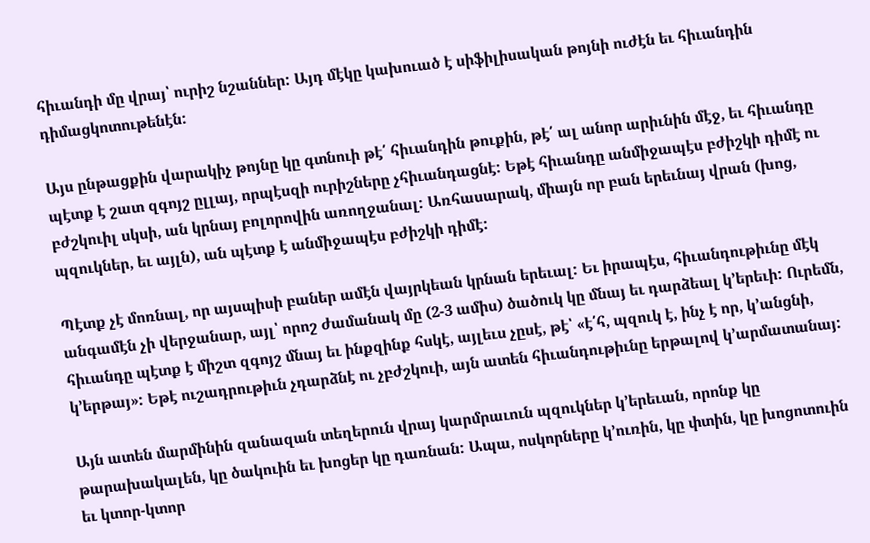հիւանդի մը վրայ՝ ուրիշ նշաններ: Այդ մէկը կախուած է սիֆիլիսական թոյնի ուժէն եւ հիւանդին դիմացկոտութենէն:

Այս ընթացքին վարակիչ թոյնը կը գտնուի թէ՛ հիւանդին թուքին, թէ՛ ալ անոր արիւնին մէջ, եւ հիւանդը պէտք է շատ զգոյշ ըլլայ, որպէսզի ուրիշները չհիւանդացնէ: Եթէ հիւանդը անմիջապէս բժիշկի դիմէ ու բժշկուիլ սկսի, ան կրնայ բոլորովին առողջանալ: Առհասարակ, միայն որ բան երեւնայ վրան (խոց, պզուկներ, եւ այլն), ան պէտք է անմիջապէս բժիշկի դիմէ:

Պէտք չէ մոռնալ, որ այսպիսի բաներ ամէն վայրկեան կրնան երեւալ: Եւ իրապէս, հիւանդութիւնը մէկ անգամէն չի վերջանար, այլ՝ որոշ ժամանակ մը (2-3 ամիս) ծածուկ կը մնայ եւ դարձեալ կ՚երեւի: Ուրեմն, հիւանդը պէտք է միշտ զգոյշ մնայ եւ ինքզինք հսկէ, այլեւս չըսէ, թէ՝ «է՛հ, պզուկ է, ինչ է որ, կ՚անցնի, կ՚երթայ»: Եթէ ուշադրութիւն չդարձնէ ու չբժշկուի, այն ատեն հիւանդութիւնը երթալով կ՚արմատանայ:

Այն ատեն մարմինին զանազան տեղերուն վրայ կարմրաւուն պզուկներ կ՚երեւան, որոնք կը թարախակալեն, կը ծակուին եւ խոցեր կը դառնան: Ապա, ոսկորները կ՚ուռին, կը փտին, կը խոցոտուին եւ կտոր-կտոր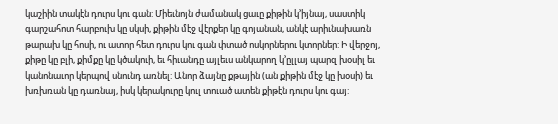կաշիին տակէն դուրս կու գան: Միեւնոյն ժամանակ ցաւը քիթին կ՚իյնայ, սաստիկ գարշահոտ հարբուխ կը սկսի, քիթին մէջ վէրքեր կը գոյանան, անկէ արիւնախառն թարախ կը հոսի, ու ատոր հետ դուրս կու գան փտած ոսկորներու կտորներ: Ի վերջոյ, քիթը կը բլի, քիմքը կը կծակուի, եւ հիւանդը այլեւս անկարող կ՚ըլլայ պարզ խօսիլ եւ կանոնաւոր կերպով սնունդ առնել: Անոր ձայնը քթային (ան քիթին մէջ կը խօսի) եւ խռխռան կը դառնայ, իսկ կերակուրը կուլ տուած ատեն քիթէն դուրս կու գայ: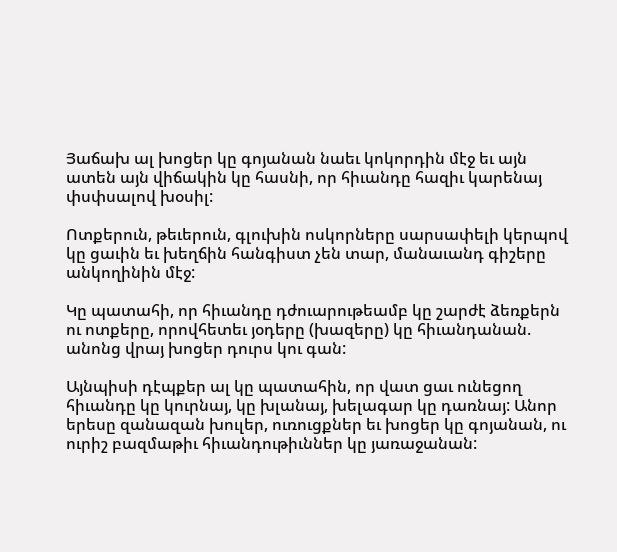Յաճախ ալ խոցեր կը գոյանան նաեւ կոկորդին մէջ եւ այն ատեն այն վիճակին կը հասնի, որ հիւանդը հազիւ կարենայ փսփսալով խօսիլ:

Ոտքերուն, թեւերուն, գլուխին ոսկորները սարսափելի կերպով կը ցաւին եւ խեղճին հանգիստ չեն տար, մանաւանդ գիշերը անկողինին մէջ:

Կը պատահի, որ հիւանդը դժուարութեամբ կը շարժէ ձեռքերն ու ոտքերը, որովհետեւ յօդերը (խազերը) կը հիւանդանան. անոնց վրայ խոցեր դուրս կու գան:

Այնպիսի դէպքեր ալ կը պատահին, որ վատ ցաւ ունեցող հիւանդը կը կուրնայ, կը խլանայ, խելագար կը դառնայ: Անոր երեսը զանազան խուլեր, ուռուցքներ եւ խոցեր կը գոյանան, ու ուրիշ բազմաթիւ հիւանդութիւններ կը յառաջանան: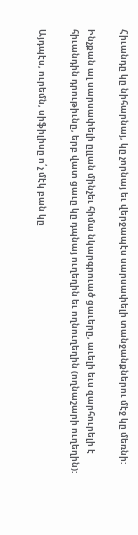Հիւանդը կը նիհարնայ, կը չորնայ եւ վերջապէս սարսափելի տանջանքներու մէջ կը մեռնի:

Ինչքան ալ սարսափելի ըլլան մինչեւ հիմա նկարգրուած ցաւերը, աւելի եւս զարհուրելի է հիւանդին դրութիւնը, երբ վատ ցաւը կը դպնայ ուղեղին եւ ողնուղեղին (ողնաշարի ուղեղին):

Այդպէս, ուրեմն, սիֆիլիսը ո՛չ մէկ բան կը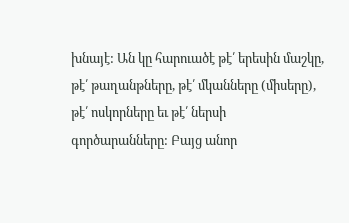խնայէ: Ան կը հարուածէ թէ՛ երեսին մաշկը, թէ՛ թաղանթները, թէ՛ մկանները (միսերը), թէ՛ ոսկորները եւ թէ՛ ներսի գործարանները: Բայց անոր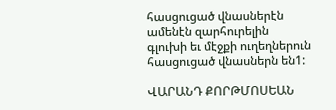հասցուցած վնասներէն ամենէն զարհուրելին գլուխի եւ մէջքի ուղեղներուն հասցուցած վնասներն են1:

ՎԱՐԱՆԴ ՔՈՐԹՄՈՍԵԱՆ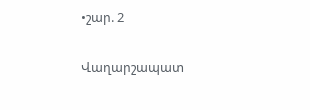•շար. 2

Վաղարշապատ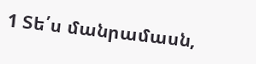1 Տե՛ս մանրամասն,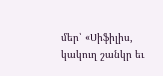մեր՝ «Սիֆիլիս, կակուղ շանկր եւ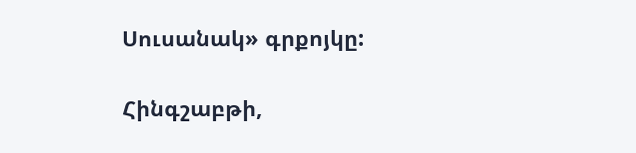Սուսանակ» գրքոյկը:

Հինգշաբթի,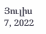Յուլիս 7, 2022